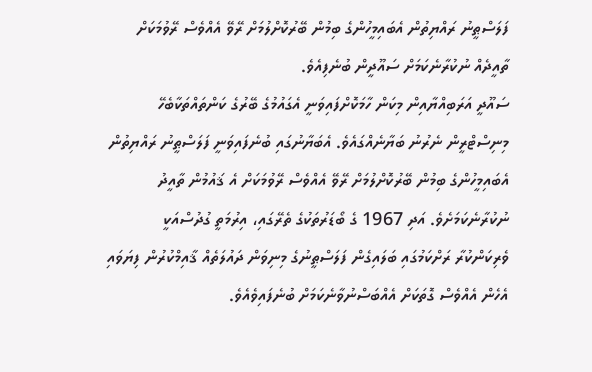ފަލަސްޠީނު ރައްޔިތުން އެބައިމީހުންގެ ބިމުން ބޭރުކޮށްލުމަށް ރޭވޭ އެއްވެސް ރޭވުމަކަށް ތާއީދެއް ނުކުރާނެކަމަށް ސައޫދީން ބުނެފިއެވެ.
ސައޫދީ އަރަބިއްޔާއިން މިކަން ހާމަކޮށްފައިވަނީ އެގައުމުގެ ބޭރުގެ ކަންތައްތަކާބެހޭ މިނިސްޓްރީން ނެރުނު ބަޔާނެއްގައެވެ. އެބަޔާނުގައި ބުނެފައިވަނީ ފަލަސްޠީނު ރައްޔިތުން އެބައިމީހުންގެ ބިމުން ބޭރުކޮށްލުމަށް ރޭވޭ އެއްވެސް ރޭވުމަކަށް އެ ޤައުމުން ތާއީދު ނުކުރާނެކަމަށެވެ. އަދި 1967 ގެ ބޯޑަރުތަކުގެ ތެރޭގައި، އިރުމަތީ ގުދުސްއަކީ ވެރިކަންކުރާ ރަށްކަމުގައި ބަލައިގެން ފަލަސްޠީނުގެ މިނިވަން ދައުލަތެއް ޤާއިމްކުރުން ފިޔަވައި އެހެން އެއްވެސް ގޮތަކަށް އެއްބަސްނުވާނެކަމަށް ބުނެފައިވެއެވެ.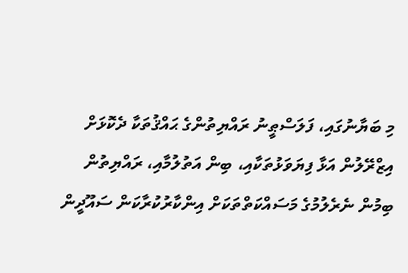މި ބަޔާނުގައި، ފަލަސްޠީނު ރައްޔިތުންގެ ޙައްޤުތަކާ ދެކޮޅަށް އިޒްރޭލުން އަޅާ ފިޔަވަޅުތަކާއި، ބިން އަތުލުމާއި، ރައްޔިތުން ބިމުން ނެރެލުމުގެ މަސައްކަތްތަކަށް އިންކާރުކުރާކަން ސައޫދީން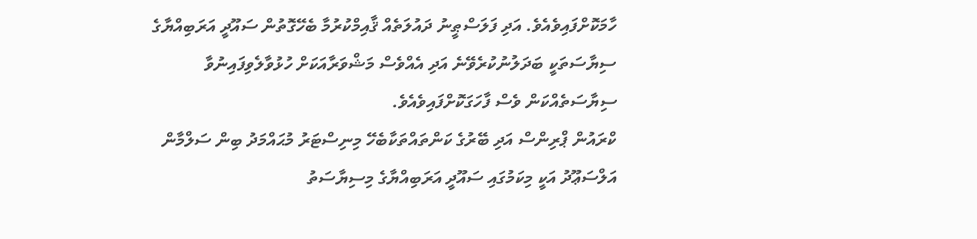ހާމަކޮށްފައިވެއެވެ. އަދި ފަލަސްޠީނު ދައުލަތެއް ޤާއިމްކުރުމާ ބެހޭގޮތުން ސައޫދީ އަރަބިއްޔާގެ ސިޔާސަތަކީ ބަދަލުނުކުރެވޭނެ އަދި އެއްވެސް މަޝްވަރާއަކަށް ހުޅުވާލެވިފައިނުވާ ސިޔާސަތެއްކަން ވެސް ފާހަގަކޮށްފައިވެއެވެ.
ކްރައުން ޕްރިންސް އަދި ބޭރުގެ ކަންތައްތަކާބެހޭ މިނިސްޓަރު މުޙައްމަދު ބިން ސަލްމާން އަލްސަޢޫދު އަކީ މިކަމުގައި ސައޫދީ އަރަބިއްޔާގެ މިސިޔާސަތު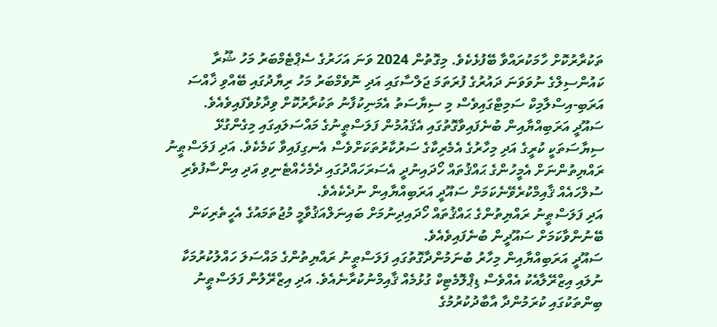ތަކުރާރުކޮށް ހާމަކުރައްވާ ބޭފުޅެކެވެ. މިގޮތުން 2024 ވަނަ އަހަރުގެ ސެޕްޓެމްބަރު މަހު ޝޫރާ ކައުންސިލްގެ ނުވަވަނަ ދައުރުގެ ފުރަތަމަ ޖަލްސާގައި އަދި ނޮވެމްބަރު މަހު ރިޔާދުގައި ބޭއްވި ޚާއްސަ އަރަބި-އިސްލާމިކް ސަމިޓްގައިވެސް މި ސިޔާސަތު އެމަނިކުފާނު ތަކުރާރުކޮށް ވިދާޅުވެފައިވެއެވެ.
ސައޫދީ އަރަބިއްޔާއިން ބުނެފައިވާގޮތުގައި އެޤައުމުން ފަލަސްޠީނުގެ މައްސަލައިގައި މިގެންގުޅޭ ސިޔާސަތަކީ ކުރީގެ އަދި މިހާރުގެ އެމެރިކާގެ ސަރުކާރުތަކަށްވެސް އެނގިފައިވާ ކަމެކެވެ. އަދި ފަލަސްޠީނު ރައްޔިތުންނަށް އެމީހުންގެ ޙައްޤުތައް ހޯދައިނުދީ އެސަރަހައްދުގައި ދެމެހެއްޓެނިވި އަދި އިންސާފުވެރި ސުލްހައެއް ޤާއިމްކުރެވޭނެކަމަށް ސައޫދީ އަރަބިއްޔާއިން ނުދެކެއެވެ.
އަދި ފަލަސްޠީނު ރައްޔިތުންގެ ޙައްޤުތައް ހޯދައިދިނުމަށް ބައިނަލްއަޤުވާމީ މުޖުތަމައުގެ އެހީތެރިކަން ބޭނުންވާކަމަށް ސައޫދީން ބުނެފައިވެއެވެ.
ސައޫދީ އަރަބިއްޔާއިން މިހާރު ބުނަމުންދާގޮތުގައި ފަލަސްޠީނު ރައްޔިތުންގެ މައްސަލަ ހައްލުކުރުމަކާ ނުލައި އިޒްރޭލާއެކު އެއްވެސް ޑިޕްލޮމެޓިކް ގުޅުމެއް ޤާއިމްނުކުރާނެއެވެ. އަދި އިޒްރޭލުން ފަލަސްޠީނު ބިންތަކުގައި ކުރަމުންދާ އާބާދުކުރުމުގެ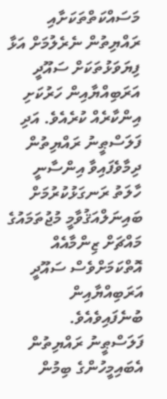މަސައްކަތްތަކަށާއި ރައްޔިތުން ނެރެލުމަށް އަޅާ ފިޔަވަޅުތަކަށް ސައޫދީ އަރަބިއްޔާއިން ހަރުކަށި އިންކާރެއް ކުރެއެވެ. އަދި ފަލަސްޠީނު ރައްޔިތުން ދިމާވެފައިވާ އިންސާނީ ހާލަތު ރަނގަޅުކުރުމަށް ބައިނަލްއަޤުވާމީ މުޖުތަމައުގެ މައްޗަށް ޒިންމާއެއް އޮތްކަމަށްވެސް ސައޫދީ އަރަބިއްޔާއިން ބުނެފައިވެއެވެ.
ފަލަސްޠީނު ރައްޔިތުން އެބައިމީހުންގެ ބިމުން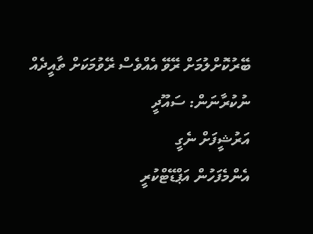ބޭރުކޮށްލުމަށް ރޭވޭ އެއްވެސް ރޭވުމަކަށް ތާއީދެއް ނުކުރާނަން: ސައޫދީ
އަރުޝީފަށް ނެގީ
އެންމެފަހުން އަޕްޑޭޓްކުރީ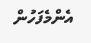އެންމެފަހުން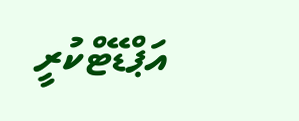އަޕްޑޭޓްކުރީ